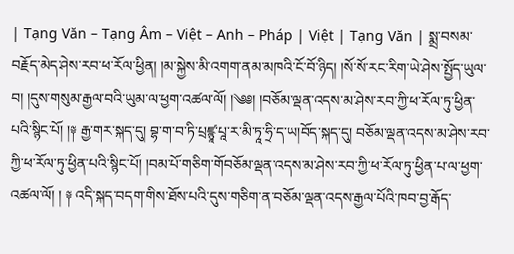| Tạng Văn – Tạng Âm – Việt – Anh – Pháp | Việt | Tạng Văn | སྨྲ་བསམ་བརྗོད་མེད་ཤེས་རབ་ཕ་རོལ་ཕྱིན། །མ་སྐྱེས་མི་འགག་ནམ་མཁའི་ངོ་བོ་ཉིད། །སོ་སོ་རང་རིག་ཡེ་ཤེས་སྤྱོད་ཡུལ་བ། །དུས་གསུམ་རྒྱལ་བའི་ཡུམ་ལ་ཕྱག་འཚལ་ལོ། །༄༅། །བཅོམ་ལྡན་འདས་མ་ཤེས་རབ་ཀྱི་ཕ་རོལ་ཏུ་ཕྱིན་པའི་སྙིང་པོ། །༈ རྒྱ་གར་སྐད་དུ། བྷ་ག་བ་ཏི་པྲཛྙཱ་པཱ་ར་མི་ཏཱ་ཧྲི་ད་ཡ།བོད་སྐད་དུ། བཅོམ་ལྡན་འདས་མ་ཤེས་རབ་ཀྱི་ཕ་རོལ་ཏུ་ཕྱིན་པའི་སྙིང་པོ། །བམ་པོ་གཅིག་གོབཅོམ་ལྡན་འདས་མ་ཤེས་རབ་ཀྱི་ཕ་རོལ་ཏུ་ཕྱིན་པ་ལ་ཕྱག་འཚལ་ལོ། ། ༈ འདི་སྐད་བདག་གིས་ཐོས་པའི་དུས་གཅིག་ན་བཅོམ་ལྡན་འདས་རྒྱལ་པོའི་ཁབ་བྱ་རྒོད་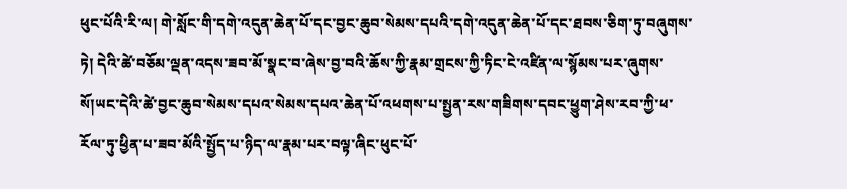ཕུང་པོའི་རི་ལ། གེ་སློང་གི་དགེ་འདུན་ཆེན་པོ་དང་བྱང་ཆུབ་སེམས་དཔའི་དགེ་འདུན་ཆེན་པོ་དང་ཐབས་ཅིག་ཏུ་བཞུགས་ཏེ། དེའི་ཚེ་བཅོམ་ལྡན་འདས་ཟབ་མོ་སྣང་བ་ཞེས་བྱ་བའི་ཆོས་ཀྱི་རྣམ་གྲངས་ཀྱི་ཏིང་ངེ་འཛིན་ལ་སྙོམས་པར་ཞུགས་སོ།ཡང་དེའི་ཚེ་བྱང་ཆུབ་སེམས་དཔའ་སེམས་དཔའ་ཆེན་པོ་འཕགས་པ་སྤྱན་རས་གཟིགས་དབང་ཕྱུག་ཤེས་རབ་ཀྱི་ཕ་རོལ་ཏུ་ཕྱིན་པ་ཟབ་མོའི་སྤྱོད་པ་ཉིད་ལ་རྣམ་པར་བལྟ་ཞིང་ཕུང་པོ་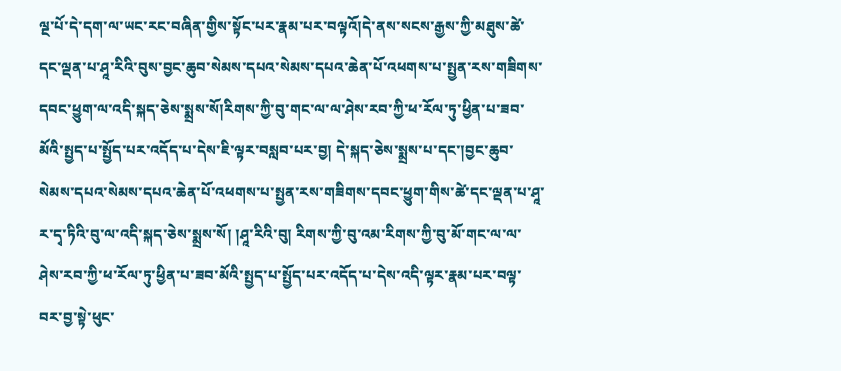ལྔ་པོ་དེ་དག་ལ་ཡང་རང་བཞིན་གྱིས་སྟོང་པར་རྣམ་པར་བལྟའོ།དེ་ནས་སངས་རྒྱས་ཀྱི་མཐུས་ཚེ་དང་ལྡན་པ་ཤཱ་རིའི་བུས་བྱང་ཆུབ་སེམས་དཔའ་སེམས་དཔའ་ཆེན་པོ་འཕགས་པ་སྤྱན་རས་གཟིགས་དབང་ཕྱུག་ལ་འདི་སྐད་ཅེས་སྨྲས་སོ།རིགས་ཀྱི་བུ་གང་ལ་ལ་ཤེས་རབ་ཀྱི་ཕ་རོལ་ཏུ་ཕྱིན་པ་ཟབ་མོའི་སྤྱད་པ་སྤྱོད་པར་འདོད་པ་དེས་ཇི་ལྟར་བསླབ་པར་བྱ། དེ་སྐད་ཅེས་སྨྲས་པ་དང་།བྱང་ཆུབ་སེམས་དཔའ་སེམས་དཔའ་ཆེན་པོ་འཕགས་པ་སྤྱན་རས་གཟིགས་དབང་ཕྱུག་གིས་ཚེ་དང་ལྡན་པ་ཤཱ་ར་དྭ་ཏིའི་བུ་ལ་འདི་སྐད་ཅེས་སྨྲས་སོ། །ཤཱ་རིའི་བུ། རིགས་ཀྱི་བུ་འམ་རིགས་ཀྱི་བུ་མོ་གང་ལ་ལ་ཤེས་རབ་ཀྱི་ཕ་རོལ་ཏུ་ཕྱིན་པ་ཟབ་མོའི་སྤྱད་པ་སྤྱོད་པར་འདོད་པ་དེས་འདི་ལྟར་རྣམ་པར་བལྟ་བར་བྱ་སྟེ་ཕུང་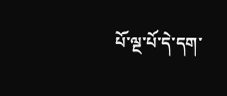པོ་ལྔ་པོ་དེ་དག་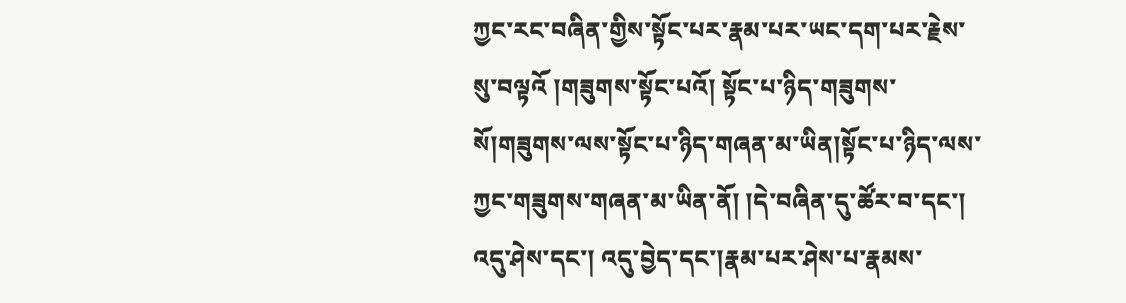ཀྱང་རང་བཞིན་གྱིས་སྟོང་པར་རྣམ་པར་ཡང་དག་པར་རྗེས་སུ་བལྟའོ །གཟུགས་སྟོང་པའོ། སྟོང་པ་ཉིད་གཟུགས་སོ།གཟུགས་ལས་སྟོང་པ་ཉིད་གཞན་མ་ཡིན།སྟོང་པ་ཉིད་ལས་ཀྱང་གཟུགས་གཞན་མ་ཡིན་ནོ། །དེ་བཞིན་དུ་ཚོར་བ་དང་། འདུ་ཤེས་དང་། འདུ་བྱེད་དང་།རྣམ་པར་ཤེས་པ་རྣམས་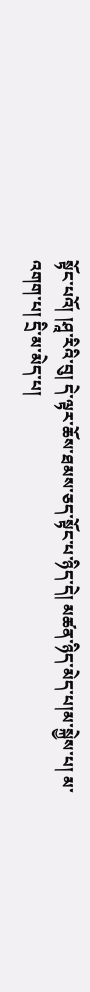སྟོང་པའོ། །ཤཱ་རིའི་བུ། དེ་ལྟར་ཆོས་ཐམས་ཅད་སྟོང་པ་ཉིད་དེ། མཚན་ཉིད་མེད་པ།མ་སྐྱེས་པ། མ་འགག་པ། དྲི་མ་མེད་པ།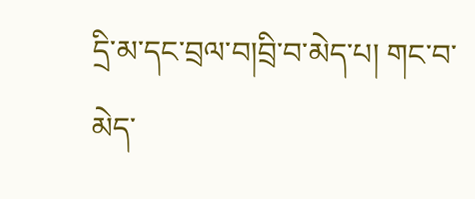དྲི་མ་དང་བྲལ་བ།བྲི་བ་མེད་པ། གང་བ་མེད་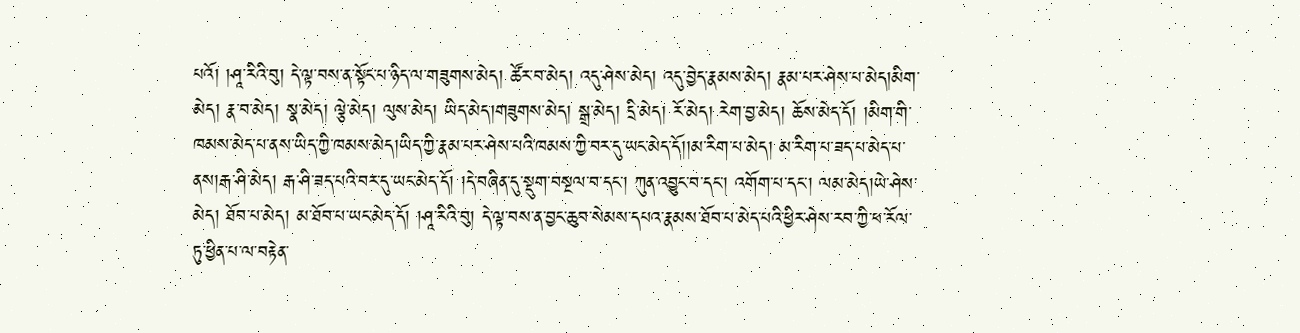པའོ། །ཤཱ་རིའི་བུ། དེ་ལྟ་བས་ན་སྟོང་པ་ཉིད་ལ་གཟུགས་མེད། ཚོར་བ་མེད། འདུ་ཤེས་མེད། འདུ་བྱེད་རྣམས་མེད། རྣམ་པར་ཤེས་པ་མེད།མིག་མེད། རྣ་བ་མེད། སྣ་མེད། ལྕེ་མེད། ལུས་མེད། ཡིད་མེད།གཟུགས་མེད། སྒྲ་མེད། དྲི་མེད། རོ་མེད། རེག་བྱ་མེད། ཆོས་མེད་དོ། །མིག་གི་ཁམས་མེད་པ་ནས་ཡིད་ཀྱི་ཁམས་མེད།ཡིད་ཀྱི་རྣམ་པར་ཤེས་པའི་ཁམས་ཀྱི་བར་དུ་ཡང་མེད་དོ།།མ་རིག་པ་མེད། མ་རིག་པ་ཟད་པ་མེད་པ་ནས།རྒ་ཤི་མེད། རྒ་ཤི་ཟད་པའི་བར་དུ་ཡང་མེད་དོ། །དེ་བཞིན་དུ་སྡུག་བསྔལ་བ་དང་། ཀུན་འབྱུང་བ་དང་། འགོག་པ་དང་། ལམ་མེད།ཡེ་ཤེས་མེད། ཐོབ་པ་མེད། མ་ཐོབ་པ་ཡང་མེད་དོ། །ཤཱ་རིའི་བུ། དེ་ལྟ་བས་ན་བྱང་ཆུབ་སེམས་དཔའ་རྣམས་ཐོབ་པ་མེད་པའི་ཕྱིར་ཤེས་རབ་ཀྱི་ཕ་རོལ་ཏུ་ཕྱིན་པ་ལ་བརྟེན་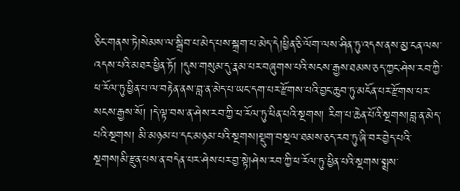ཅིང་གནས་ཏེ།སེམས་ལ་སྒྲིབ་པ་མེད་པས་སྐྲག་པ་མེད་དེ།ཕྱིན་ཅི་ལོག་ལས་ཤིན་ཏུ་འདས་ནས་མྱ་ངན་ལས་འདས་པའི་མཐར་ཕྱིན་ཏོ། །དུས་གསུམ་དུ་རྣམ་པར་བཞུགས་པའི་སངས་རྒྱས་ཐམས་ཅད་ཀྱང་ཤེས་རབ་ཀྱི་ཕ་རོལ་ཏུ་ཕྱིན་པ་ལ་བརྟེན་ནས་བླ་ན་མེད་པ་ཡང་དག་པར་རྫོགས་པའི་བྱང་ཆུབ་ཏུ་མངོན་པར་རྫོགས་པར་སངས་རྒྱས་སོ། །དེ་ལྟ་བས་ན་ཤེས་རབ་ཀྱི་ཕ་རོལ་ཏུ་ཕིན་པའི་སྔགས། རིག་པ་ཆེན་པོའི་སྔགས།བླ་ན་མེད་པའི་སྔགས། མི་མཉམ་པ་དང་མཉམ་པའི་སྔགས།སྡུག་བསྔལ་ཐམས་ཅད་རབ་ཏུ་ཞི་བར་བྱེད་པའི་སྔགས།མི་རྫུན་པས་ན་བདེན་པར་ཤེས་པར་བྱ་སྟེ།ཤེས་རབ་ཀྱི་ཕ་རོལ་ཏུ་ཕྱིན་པའི་སྔགས་སྨྲས་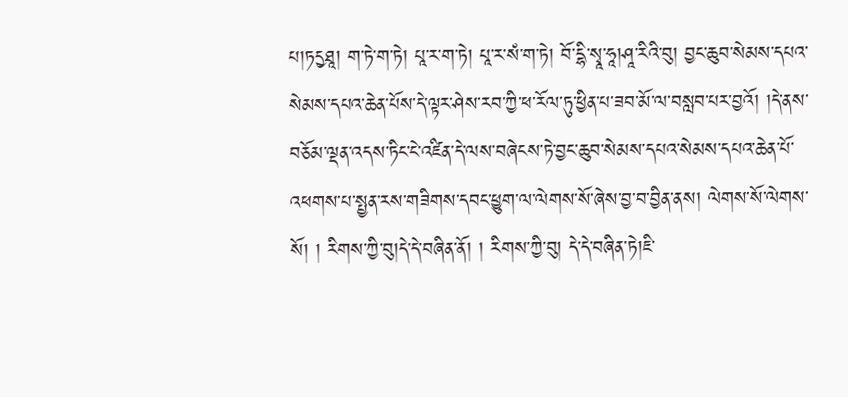པ།ཏདྱཐཱ། ག་ཏེ་ག་ཏེ། པཱ་ར་ག་ཏེ། པཱ་ར་སཾ་ག་ཏེ། བོ་དྷི་སྭཱ་ཧཱ།ཤཱ་རིའི་བུ། བྱང་ཆུབ་སེམས་དཔའ་སེམས་དཔའ་ཆེན་པོས་དེ་ལྟར་ཤེས་རབ་ཀྱི་ཕ་རོལ་ཏུ་ཕྱིན་པ་ཟབ་མོ་ལ་བསླབ་པར་བྱའོ། །དེ་ནས་བཅོམ་ལྡན་འདས་ཏིང་ངེ་འཛིན་དེ་ལས་བཞེངས་ཏེ་བྱང་ཆུབ་སེམས་དཔའ་སེམས་དཔའ་ཆེན་པོ་འཕགས་པ་སྤྱན་རས་གཟིགས་དབང་ཕྱུག་ལ་ལེགས་སོ་ཞེས་བྱ་བ་བྱིན་ནས། ལེགས་སོ་ལེགས་སོ། ། རིགས་ཀྱི་བུ།དེ་དེ་བཞིན་ནོ། ། རིགས་ཀྱི་བུ། དེ་དེ་བཞིན་ཏེ།ཇི་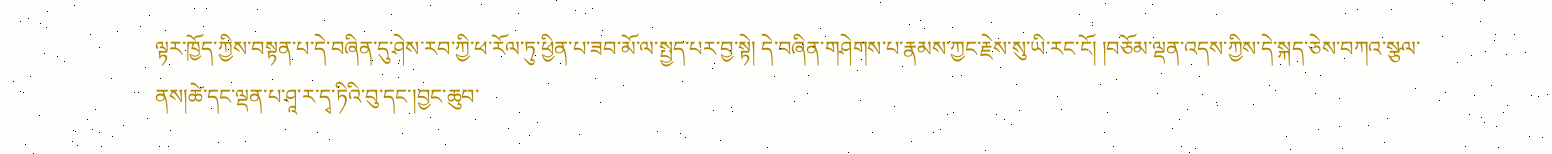ལྟར་ཁྱོད་ཀྱིས་བསྟན་པ་དེ་བཞིན་དུ་ཤེས་རབ་ཀྱི་ཕ་རོལ་ཏུ་ཕྱིན་པ་ཟབ་མོ་ལ་སྤྱད་པར་བྱ་སྟེ། དེ་བཞིན་གཤེགས་པ་རྣམས་ཀྱང་རྗེས་སུ་ཡི་རང་ངོ། །བཅོམ་ལྡན་འདས་ཀྱིས་དེ་སྐད་ཅེས་བཀའ་སྩལ་ནས།ཚེ་དང་ལྡན་པ་ཤཱ་ར་དྭ་ཏིའི་བུ་དང་།བྱང་ཆུབ་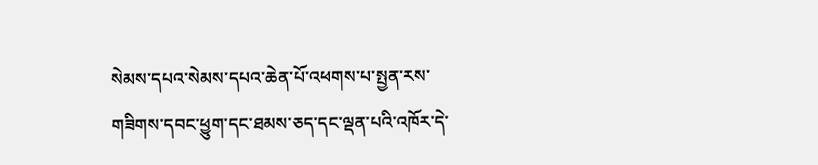སེམས་དཔའ་སེམས་དཔའ་ཆེན་པོ་འཕགས་པ་སྤྱན་རས་གཟིགས་དབང་ཕྱུག་དང་ཐམས་ཅད་དང་ལྡན་པའི་འཁོར་དེ་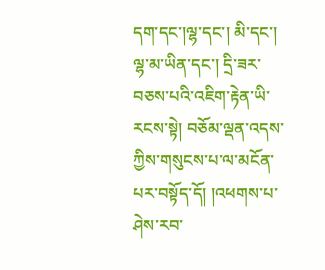དག་དང་།ལྷ་དང་། མི་དང་། ལྷ་མ་ཡིན་དང་། དྲི་ཟར་བཅས་པའི་འཇིག་རྟེན་ཡི་རངས་སྟེ། བཅོམ་ལྡན་འདས་ཀྱིས་གསུངས་པ་ལ་མངོན་པར་བསྟོད་དོ། །འཕགས་པ་ཤེས་རབ་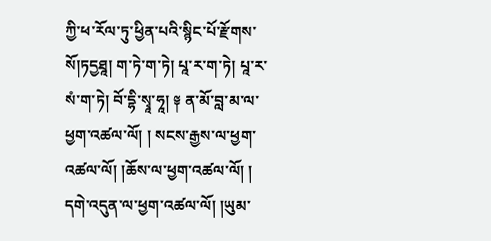ཀྱི་ཕ་རོལ་ཏུ་ཕྱིན་པའི་སྙིང་པོ་རྫོགས་སོ།ཏདྱཐཱ། ག་ཏེ་ག་ཏེ། པཱ་ར་ག་ཏེ། པཱ་ར་སཾ་ག་ཏེ། བོ་དྷི་སྭཱ་ཧཱ། ༈ ན་མོ་བླ་མ་ལ་ཕྱག་འཚལ་ལོ། ། སངས་རྒྱས་ལ་ཕྱག་འཚལ་ལོ། །ཆོས་ལ་ཕྱག་འཚལ་ལོ། ། དགེ་འདུན་ལ་ཕྱག་འཚལ་ལོ། །ཡུམ་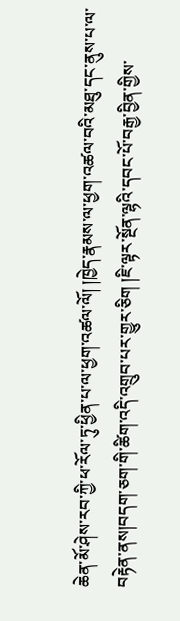ཆེན་མོ་ཤེས་རབ་ཀྱི་ཕ་རོལ་ཏུ་ཕྱིན་པ་ལ་ཕྱག་འཚལ་ལོ། །ཁྱེད་རྣམས་ལ་ཕྱག་འཚལ་བའི་མཐུ་དང་ནུས་པ་ལ་བརྟེན་ནས།བདག་ཅག་གི་ཚིག་འདི་འགྲུབ་པར་གྱུར་ཅིག །ཇི་ལྟར་སྔོན་ལྷའི་དབང་པོ་བརྒྱ་བྱིན་གྱིས་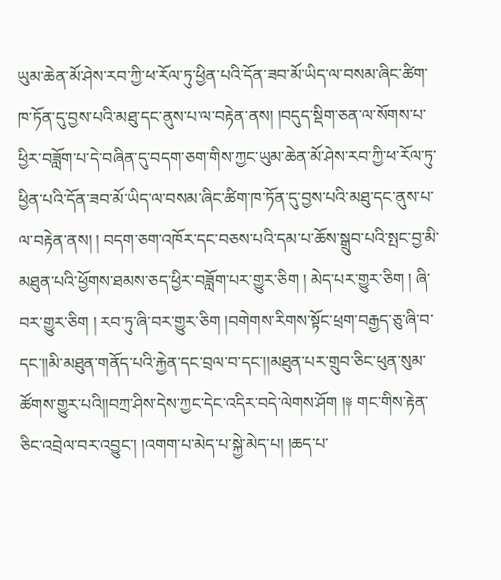ཡུམ་ཆེན་མོ་ཤེས་རབ་ཀྱི་ཕ་རོལ་ཏུ་ཕྱིན་པའི་དོན་ཟབ་མོ་ཡིད་ལ་བསམ་ཞིང་ཚིག་ཁ་ཏོན་དུ་བྱས་པའི་མཐུ་དང་ནུས་པ་ལ་བརྟེན་ནས། །བདུད་སྡིག་ཅན་ལ་སོགས་པ་ཕྱིར་བཟློག་པ་དེ་བཞིན་དུ་བདག་ཅག་གིས་ཀྱང་ཡུམ་ཆེན་མོ་ཤེས་རབ་ཀྱི་ཕ་རོལ་ཏུ་ཕྱིན་པའི་དོན་ཟབ་མོ་ཡིད་ལ་བསམ་ཞིང་ཚིག་ཁ་ཏོན་དུ་བྱས་པའི་མཐུ་དང་ནུས་པ་ལ་བརྟེན་ནས། ། བདག་ཅག་འཁོར་དང་བཅས་པའི་དམ་པ་ཆོས་སྒྲུབ་པའི་སྤང་བྱ་མི་མཐུན་པའི་ཕྱོགས་ཐམས་ཅད་ཕྱིར་བཟློག་པར་གྱུར་ཅིག ། མེད་པར་གྱུར་ཅིག ། ཞི་བར་གྱུར་ཅིག ། རབ་ཏུ་ཞི་བར་གྱུར་ཅིག །བགེགས་རིགས་སྟོང་ཕྲག་བརྒྱད་ཅུ་ཞི་བ་དང་།།མི་མཐུན་གནོད་པའི་རྐྱེན་དང་བྲལ་བ་དང་།།མཐུན་པར་གྲུབ་ཅིང་ཕུན་སུམ་ཚོགས་གྱུར་པའི།།བཀྲ་ཤིས་དེས་ཀྱང་དེང་འདིར་བདེ་ལེགས་ཤོག །༈ གང་གིས་རྟེན་ཅིང་འབྲེལ་བར་འབྱུང་། །འགག་པ་མེད་པ་སྐྱེ་མེད་པ། །ཆད་པ་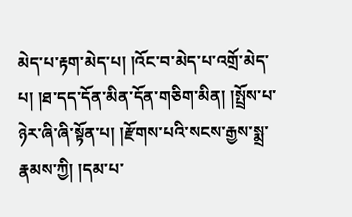མེད་པ་རྟག་མེད་པ། །འོང་བ་མེད་པ་འགྲོ་མེད་པ། །ཐ་དད་དོན་མིན་དོན་གཅིག་མིན། །སྤྲོས་པ་ཉེར་ཞི་ཞི་སྟོན་པ། །རྫོགས་པའི་སངས་རྒྱས་སྨྲ་རྣམས་ཀྱི། །དམ་པ་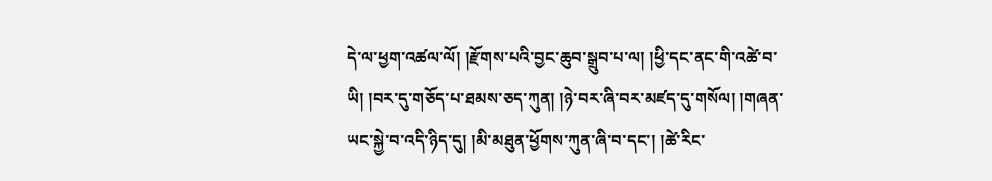དེ་ལ་ཕྱག་འཚལ་ལོ། །རྫོགས་པའི་བྱང་ཆུབ་སྒྲུབ་པ་ལ། །ཕྱི་དང་ནང་གི་འཚེ་བ་ཡི། །བར་དུ་གཅོད་པ་ཐམས་ཅད་ཀུན། །ཉེ་བར་ཞི་བར་མཛད་དུ་གསོལ། །གཞན་ཡང་སྐྱེ་བ་འདི་ཉིད་དུ། །མི་མཐུན་ཕྱོགས་ཀུན་ཞི་བ་དང་། །ཚེ་རིང་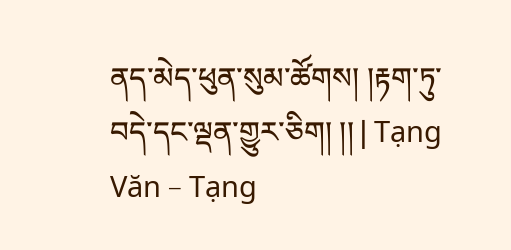ནད་མེད་ཕུན་སུམ་ཚོགས། །རྟག་ཏུ་བདེ་དང་ལྡན་གྱུར་ཅིག། །། | Tạng Văn – Tạng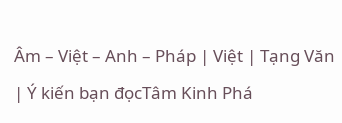Âm – Việt – Anh – Pháp | Việt | Tạng Văn | Ý kiến bạn đọcTâm Kinh Phá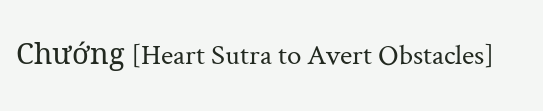Chướng [Heart Sutra to Avert Obstacles]